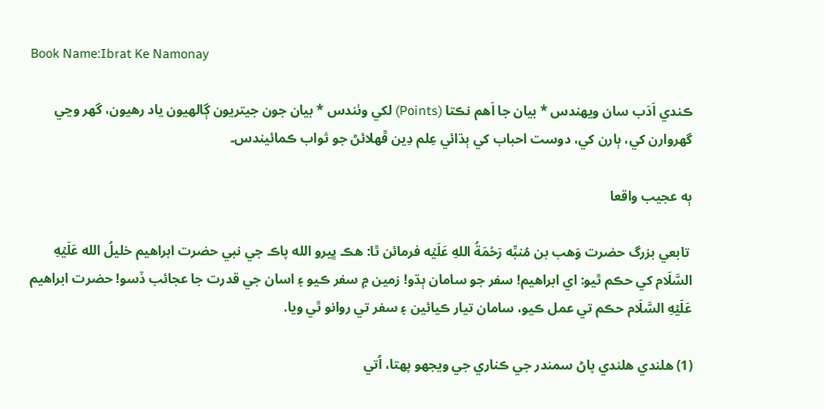Book Name:Ibrat Ke Namonay

ڪندي اَدَب سان ويهندس * بيان جا اَهم نڪتا (Points) لکي وٺندس * بيان جون جيتريون ڳالهيون ياد رهيون، گھر وڃي گھروارن کي، ٻارن کي، دوست احباب کي ٻڌائي عِلم دِين ڦهلائڻ جو ثواب ڪمائيندس۔

ٻه عجيب واقعا

 تابعي بزرگ حضرت وَهب بن مُنبِّه رَحۡمَةُ اللهِ عَلَيۡه فرمائن ٿا: هڪ ڀيرو الله پاڪ جي نبي حضرت ابراهيم خليلُ الله عَلَيۡهِ السَّلَام کي حڪم ٿيو: اي ابراهيم! سفر جو سامان ٻڌو! زمين ۾ سفر ڪيو ۽ اسان جي قدرت جا عجائب ڏسو! حضرت ابراهيم عَلَيۡهِ السَّلَام حڪم تي عمل ڪيو، سامان تيار ڪيائين ۽ سفر تي روانو ٿي ويا.

(1) هلندي هلندي پاڻ سمندر جي ڪناري جي ويجهو پهتا، اُتي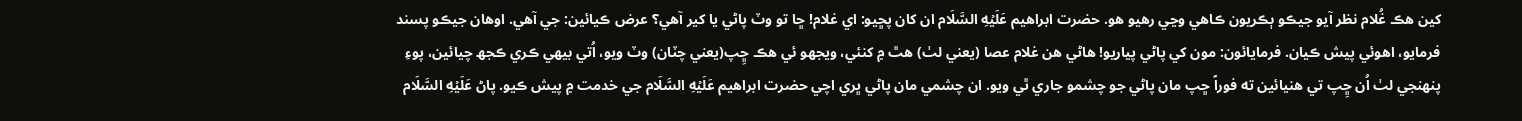کين هڪ غُلام نظر آيو جيڪو ٻڪريون ڪاهي وڃي رهيو هو. حضرت ابراهيم عَلَيۡهِ السَّلَام ان کان پڇيو: اي غلام! ڇا تو وٽ پاڻي يا کير آهي؟ عرض ڪيائين: جي آهي. اوهان جيڪو پسند فرمايو، اهوئي پيش ڪيان. فرمايائون: مون کي پاڻي پياريو! هاڻي هن غلام عصا (يعني لٺ) هٿ ۾ کنئي، ويجهو ئي هڪ ڇِپ(يعني چٽان) وٽ ويو، اُتي بيهي ڪري ڪجھ چيائين، پوءِ پنهنجي لٺ اُن ڇِپ تي هنيائين ته فوراً ڇپ مان پاڻي جو چشمو جاري ٿي ويو. ان چشمي مان پاڻي ڀري اچي حضرت ابراهيم عَلَيۡهِ السَّلَام جي خدمت ۾ پيش ڪيو. پاڻ عَلَيۡهِ السَّلَام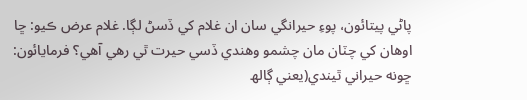پاڻي پيتائون، پوءِ حيرانگي سان ان غلام کي ڏسڻ لڳا. غلام عرض ڪيو: ڇا اوهان کي چٽان مان چشمو وهندي ڏسي حيرت ٿي رهي آهي؟ فرمايائون: ڇونه حيراني ٿيندي(يعني ڳالھ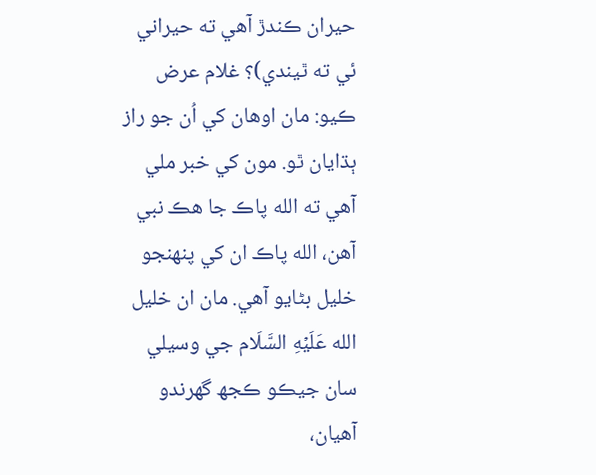حيران ڪندڙ آهي ته حيراني ئي ته ٿيندي)؟ غلام عرض ڪيو: مان اوهان کي اُن جو راز ٻڌايان ٿو. مون کي خبر ملي آهي ته الله پاڪ جا هڪ نبي آهن، الله پاڪ ان کي پنهنجو خليل بڻايو آهي. مان ان خليل الله عَلَيۡهِ السَّلَام جي وسيلي سان جيڪو ڪجھ گهرندو آهيان،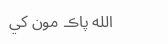الله پاڪ مون کي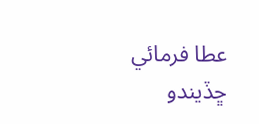عطا فرمائي ڇڏيندو